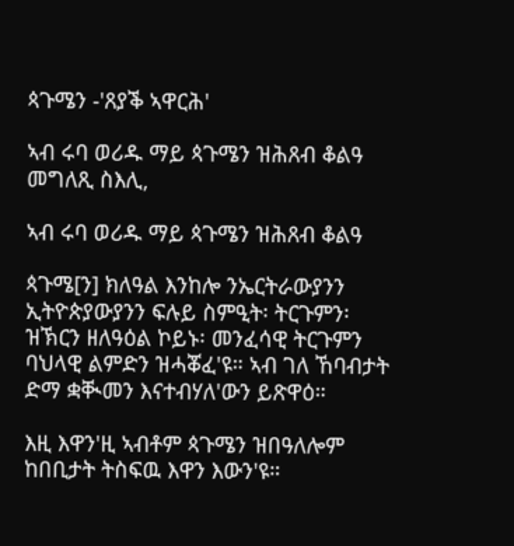ጳጉሜን -'ጸያቕ ኣዋርሕ'

ኣብ ሩባ ወሪዱ ማይ ጳጉሜን ዝሕጸብ ቆልዓ
መግለጺ ስእሊ,

ኣብ ሩባ ወሪዱ ማይ ጳጉሜን ዝሕጸብ ቆልዓ

ጳጉሜ[ን] ክለዓል እንከሎ ንኤርትራውያንን ኢትዮጵያውያንን ፍሉይ ስምዒት፡ ትርጉምን፡ ዝኽርን ዘለዓዕል ኮይኑ፡ መንፈሳዊ ትርጉምን ባህላዊ ልምድን ዝሓቖፈ'ዩ። ኣብ ገለ ኸባብታት ድማ ቋቚመን እናተብሃለ'ውን ይጽዋዕ።

እዚ እዋን'ዚ ኣብቶም ጳጉሜን ዝበዓለሎም ከበቢታት ትስፍዉ እዋን እውን'ዩ።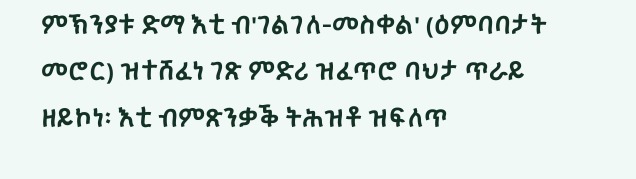ምኽንያቱ ድማ እቲ ብ'ገልገለ-መስቀል' (ዕምባባታት መሮር) ዝተሸፈነ ገጽ ምድሪ ዝፈጥሮ ባህታ ጥራይ ዘይኮነ፡ እቲ ብምጽንቃቕ ትሕዝቶ ዝፍለጥ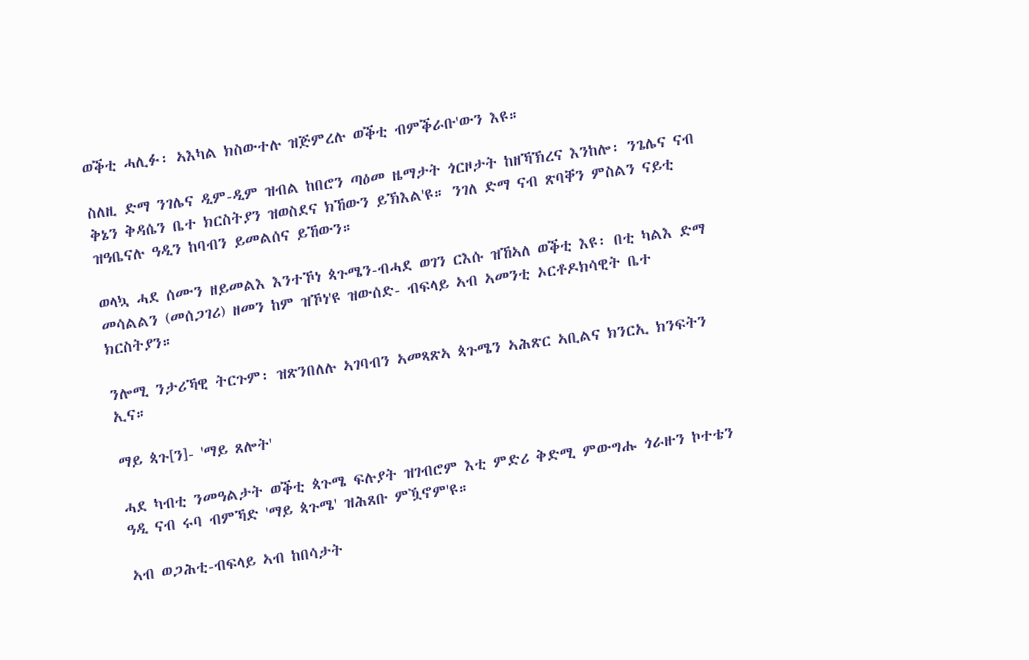ወቕቲ ሓሊፉ፡ ኣእካል ክስውተሉ ዝጅምረሉ ወቕቲ ብምቕራቡ'ውን እዩ።

ስለዚ ድማ ንገሌና ዲም-ዲም ዝብል ከበሮን ጣዕመ ዜማታት ጎርዞታት ከዘኻኽረና እንከሎ፡ ንጌሌና ናብ ቅኔን ቅዳሴን ቤተ ክርስትያን ዝወስደና ክኸውን ይኽእል'ዩ። ንገለ ድማ ናብ ጽባቐን ምስልን ናይቲ ዝዓቤናሉ ዓዲን ከባብን ይመልሰና ይኸውን።

ወላኳ ሓደ ሰሙን ዘይመልእ እንተኾነ ጳጉሜን-ብሓደ ወገን ርእሱ ዝኸኣለ ወቕቲ እዩ፡ በቲ ካልእ ድማ መሳልልን (መሰጋገሪ) ዘመን ከም ዝኾነ'ዩ ዝውሰድ- ብፍላይ ኣብ ኣመንቲ ኦርቶዶክሳዊት ቤተ ክርስትያን።

ንሎሚ ንታሪኻዊ ትርጉም፡ ዝጽንበለሉ ኣገባብን ኣመጻጽኣ ጳጉሜን ኣሕጽር ኣቢልና ክንርኢ ክንፍትን ኢና።

ማይ ጳጉ[ን]- 'ማይ ጸሎት'

ሓደ ካብቲ ንመዓልታት ወቕቲ ጳጉሜ ፍሉያት ዝገብሮም እቲ ምድሪ ቅድሚ ምውግሑ ጎራዙን ኮተቴን ዓዲ ናብ ሩባ ብምኻድ 'ማይ ጳጉሜ' ዝሕጸቡ ምዃኖም'ዩ።

ኣብ ወጋሕቲ-ብፍላይ ኣብ ከበሳታት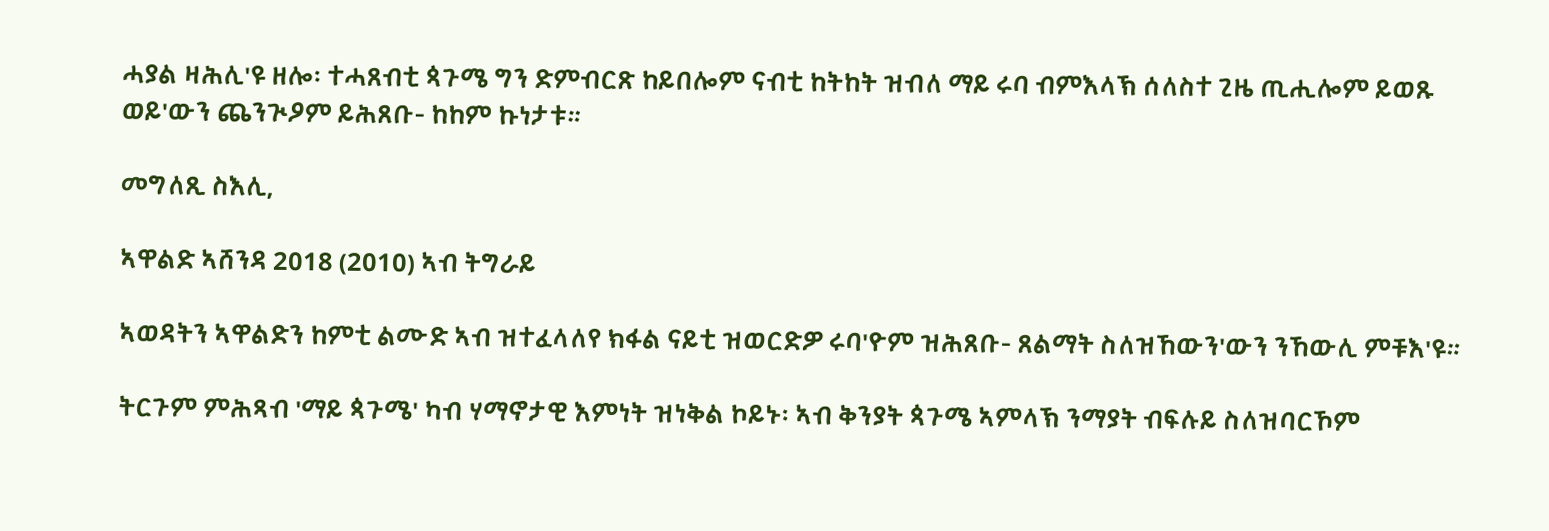ሓያል ዛሕሊ'ዩ ዘሎ፡ ተሓጸብቲ ጳጉሜ ግን ድምብርጽ ከይበሎም ናብቲ ከትከት ዝብለ ማይ ሩባ ብምእላኽ ሰለስተ ጊዜ ጢሒሎም ይወጹ ወይ'ውን ጨንጒዖም ይሕጸቡ- ከከም ኩነታቱ።

መግለጺ ስእሊ,

ኣዋልድ ኣሸንዳ 2018 (2010) ኣብ ትግራይ

ኣወዳትን ኣዋልድን ከምቲ ልሙድ ኣብ ዝተፈላለየ ክፋል ናይቲ ዝወርድዎ ሩባ'ዮም ዝሕጸቡ- ጸልማት ስለዝኸውን'ውን ንኸውሊ ምቹእ'ዩ።

ትርጉም ምሕጻብ 'ማይ ጳጉሜ' ካብ ሃማኖታዊ እምነት ዝነቅል ኮይኑ፡ ኣብ ቅንያት ጳጉሜ ኣምላኽ ንማያት ብፍሉይ ስለዝባርኾም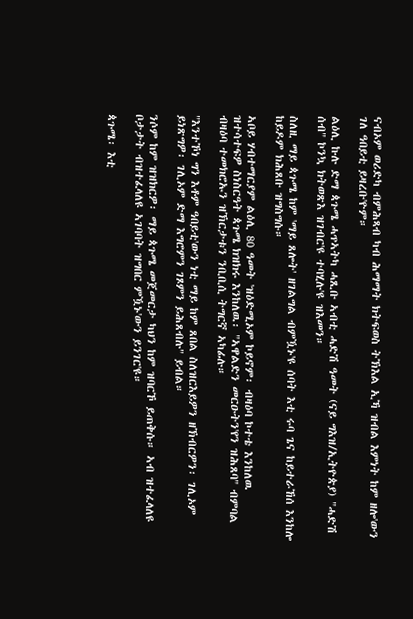ናብኦም ወሪድካ ብምሕጻብ ካብ ሕማማት ክትፍወስ ትኽእል ኢኻ ዝብል እምነት ከም ዘሎ'ውን ገለ ዓበይቲ ይዛረቡ'ዮም።

ልዕሊ ኩሉ ድማ ጳጉሜ ሓጥኣትካ ሓጺቡ ኣብቲ ሓድሽ ዓመት (ናይ ግእዝ/ኢትዮጵያ) "ሓድሽ ሰብ" ኮንኳ ክትወጽእ ዝገብር'ዩ ተባሂሉ'ዩ ዝእመን።

ስለዚ ማይ ጳጉሜ ከም 'ማይ ጸሎት' ዘገልግል ብምዃኑ'ዩ ሰባት እቲ ሩባ ጌና ከይተራኸሰ እንከሎ ከይዶም ክሕጸቡ ዝግስግሱ።

ኣቦይ ሃብተማርያም ልዕሊ 80 ዓመት 'ዝዕድሚኦም ኮይኖም፡ ብዛዕባ ኮተቴ እንከለዉ ዝተሳተፍዎ ስነስርዓት ጳጉሜ ክዝክሩ እንከለዉ፡ "ኣዋልድን መርዑትን'የን ዝሕጸባ" ብምባል ብዛዕባ ተመክሮኡን ዝኽርታቱን ንቢቢሲ ትግርኛ ኣካፊሉ።

"እንተኾነ ግን እቶም ዓበይቲ'ውን ነቲ ማይ ከም ጸበል ስለዝርእይዎን ዘኽብርዎን፡ ገሊኦም ይነጽግዎ፡ ገሊኦም ድማ እግሮምን ገጾምን ይሕጸብሉ" ይብል።

ንሶም ከም ዝዝክርዎ፡ ማይ ጳጉሜ መጀመርታ ካህን ከም ዝባርኾ ይጠቅሱ። ኣብ ዝተፈላለዩ ቦታታት ብዝተፈላለዩ ኣገባባት ዝግበር ምዃኑ'ውን ይንገር'ዩ።

ጳጉሜ፡ እቲ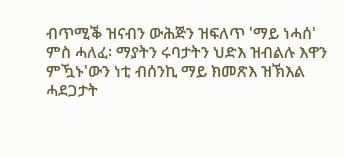ብጥሚቕ ዝናብን ውሕጅን ዝፍለጥ 'ማይ ነሓሰ' ምስ ሓለፈ፡ ማያትን ሩባታትን ህድእ ዝብልሉ እዋን ምዃኑ'ውን ነቲ ብሰንኪ ማይ ክመጽእ ዝኽእል ሓደጋታት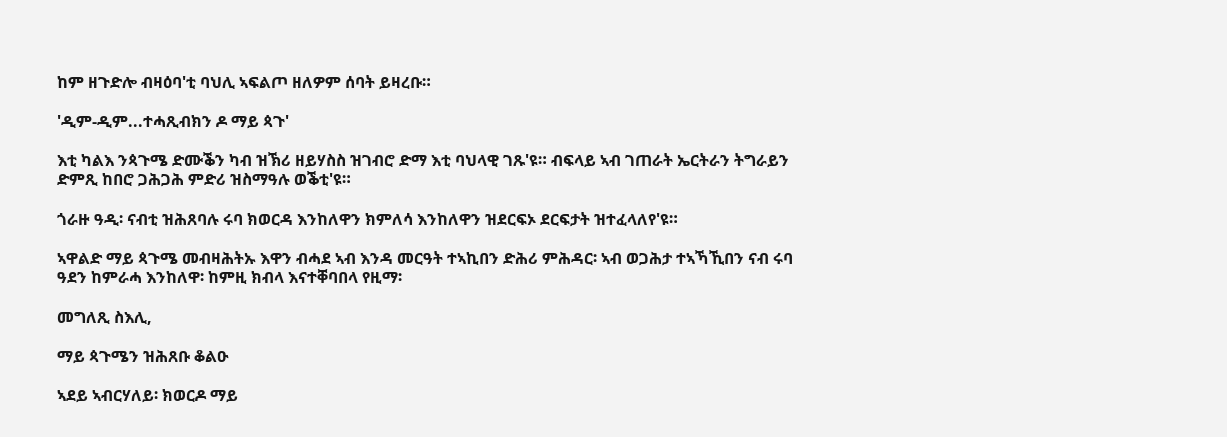ከም ዘጉድሎ ብዛዕባ'ቲ ባህሊ ኣፍልጦ ዘለዎም ሰባት ይዛረቡ።

'ዲም-ዲም...ተሓጺብክን ዶ ማይ ጳጉ'

እቲ ካልእ ንጳጉሜ ድሙቕን ካብ ዝኽሪ ዘይሃስስ ዝገብሮ ድማ እቲ ባህላዊ ገጹ'ዩ። ብፍላይ ኣብ ገጠራት ኤርትራን ትግራይን ድምጺ ከበሮ ጋሕጋሕ ምድሪ ዝስማዓሉ ወቕቲ'ዩ።

ጎራዙ ዓዲ፡ ናብቲ ዝሕጸባሉ ሩባ ክወርዳ እንከለዋን ክምለሳ እንከለዋን ዝደርፍኦ ደርፍታት ዝተፈላለየ'ዩ።

ኣዋልድ ማይ ጳጉሜ መብዛሕትኡ እዋን ብሓደ ኣብ እንዳ መርዓት ተኣኪበን ድሕሪ ምሕዳር፡ ኣብ ወጋሕታ ተኣኻኺበን ናብ ሩባ ዓደን ከምራሓ እንከለዋ፡ ከምዚ ክብላ እናተቐባበላ የዚማ፡

መግለጺ ስእሊ,

ማይ ጳጉሜን ዝሕጸቡ ቆልዑ

ኣደይ ኣብርሃለይ፡ ክወርዶ ማይ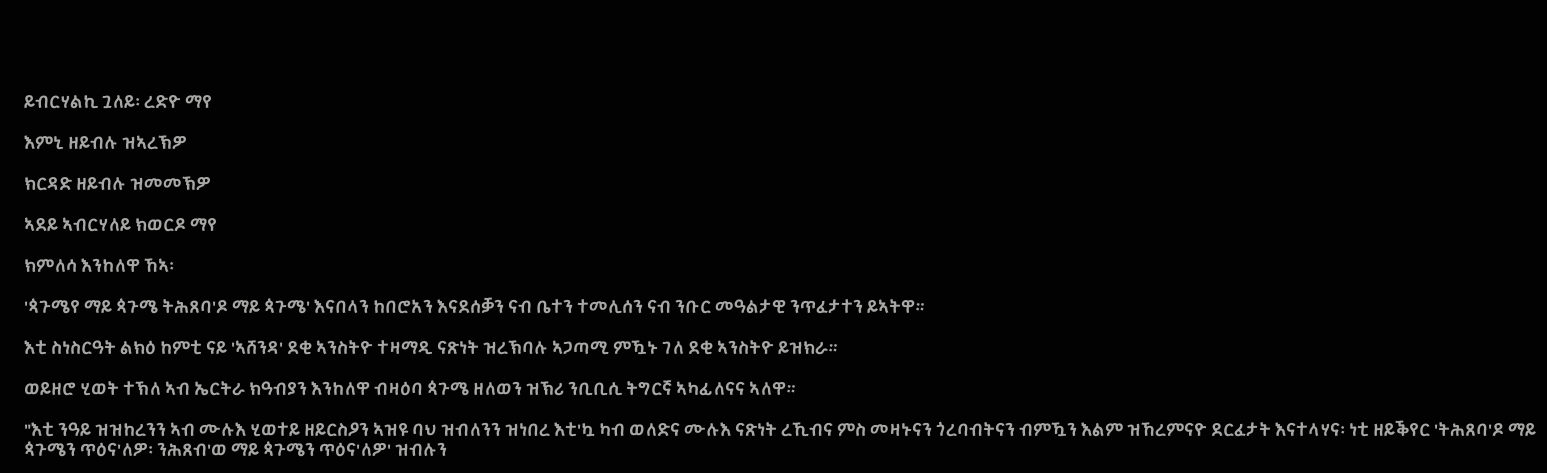ይብርሃልኪ ጓለይ፡ ረድዮ ማየ

እምኒ ዘይብሉ ዝኣረኽዎ

ክርዳድ ዘይብሉ ዝመመኽዎ

ኣደይ ኣብርሃለይ ክወርዶ ማየ

ክምለሳ እንከለዋ ኸኣ፡

'ጳጉሜየ ማይ ጳጉሜ ትሕጸባ'ዶ ማይ ጳጉሜ' እናበላን ከበሮአን እናደሰቓን ናብ ቤተን ተመሊሰን ናብ ንቡር መዓልታዊ ንጥፈታተን ይኣትዋ።

እቲ ስነስርዓት ልክዕ ከምቲ ናይ 'ኣሸንዳ' ደቂ ኣንስትዮ ተዛማዲ ናጽነት ዝረኽባሉ ኣጋጣሚ ምዃኑ ገለ ደቂ ኣንስትዮ ይዝክራ።

ወይዘሮ ሂወት ተኽለ ኣብ ኤርትራ ክዓብያን እንከለዋ ብዛዕባ ጳጉሜ ዘለወን ዝኽሪ ንቢቢሲ ትግርኛ ኣካፊለናና ኣለዋ።

"እቲ ንዓይ ዝዝከረንን ኣብ ሙሉእ ሂወተይ ዘይርስዖን ኣዝዩ ባህ ዝብለንን ዝነበረ እቲ'ኳ ካብ ወለድና ሙሉእ ናጽነት ረኺብና ምስ መዛኑናን ጎረባብትናን ብምዃን እልም ዝኸረምናዮ ደርፈታት እናተላሃና፡ ነቲ ዘይቕየር 'ትሕጸባ'ዶ ማይ ጳጉሜን ጥዕና'ለዎ፡ ንሕጸብ'ወ ማይ ጳጉሜን ጥዕና'ለዎ' ዝብሉን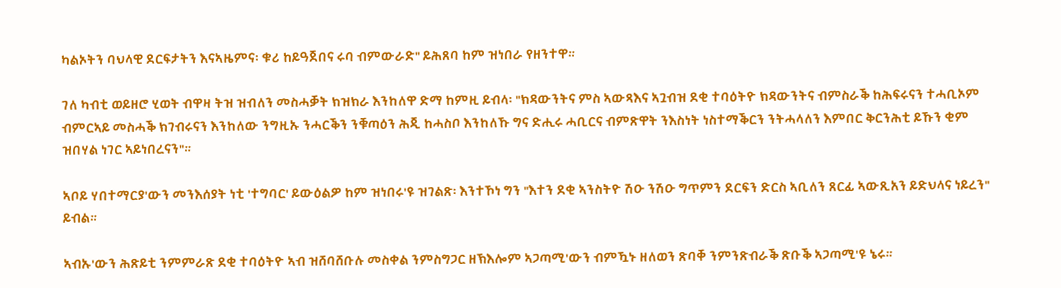ካልኦትን ባህላዊ ደርፍታትን እናኣዜምና፡ ቁሪ ከይዓጀበና ሩባ ብምውራድ" ይሕጸባ ከም ዝነበራ የዘንተዋ።

ገለ ካብቲ ወይዘሮ ሂወት ብዋዛ ትዝ ዝብለን መስሓቓት ክዝክራ እንከለዋ ድማ ከምዚ ይብላ፡ "ክዳውንትና ምስ ኣውጻእና ኣጓብዝ ደቂ ተባዕትዮ ክዳውንትና ብምስራቕ ከሕፍሩናን ተሓቢኦም ብምርኣይ መስሓቕ ክገብሩናን እንከለው ንግዚኡ ንሓርቕን ንቑጣዕን ሕጂ ከሓስቦ እንከለኹ ግና ድሒሩ ሓቢርና ብምጽዋት ንእስነት ነስተማቕርን ንትሓላለን እምበር ቅርንሕቲ ይኹን ቂም ዝበሃል ነገር ኣይነበረናን"።

ኣቦይ ሃበተማርያ'ውን መንእሰያት ነቲ 'ተግባር' ይውዕልዎ ከም ዝነበሩ'ዩ ዝገልጽ፡ እንተኾነ ግን "እተን ደቂ ኣንስትዮ ሽዑ ንሽዑ ግጥምን ደርፍን ድርስ ኣቢለን ጸርፊ ኣውጺአን ይድህላና ነይረን" ይብል።

ኣብኡ'ውን ሕጽይቲ ንምምራጽ ደቂ ተባዕትዮ ኣብ ዝሸባሸቡሉ መስቀል ንምስግጋር ዘኽእሎም ኣጋጣሚ'ውን ብምዃኑ ዘለወን ጽባቐ ንምንጽብራቕ ጽቡቕ ኣጋጣሚ'ዩ ኔሩ።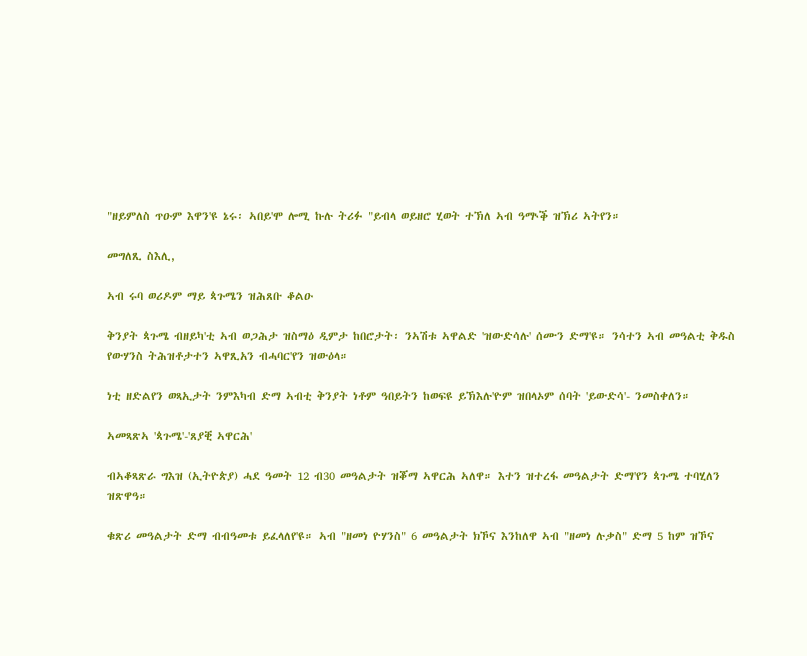"ዘይምለስ ጥዑም እዋን'ዩ ኔሩ፡ ኣበይ'ሞ ሎሚ ኩሉ ትሪፉ "ይብላ ወይዘሮ ሂወት ተኽለ ኣብ ዓᎁቕ ዝኽሪ ኣትየን።

መግለጺ ስእሊ,

ኣብ ሩባ ወሪዶም ማይ ጳጉሜን ዝሕጸቡ ቆልዑ

ቅንያት ጳጉሜ ብዘይካ'ቲ ኣብ ወጋሕታ ዝስማዕ ዲምታ ከበሮታት፡ ንኣሽቱ ኣዋልድ 'ዝውድሳሉ' ሰሙን ድማ'ዩ። ንሳተን ኣብ መዓልቲ ቅዱስ የውሃንስ ትሕዝቶታተን ኣዋጺአን ብሓባር'የን ዝውዕላ።

ነቲ ዘድልየን ወጻኢታት ንምእካብ ድማ ኣብቲ ቅንያት ነቶም ዓበይትን ከወፍዩ ይኽእሉ'ዮም ዝበላኦም ሰባት 'ይውድሳ'- ንመስቀለን።

ኣመጻጽኣ 'ጳጉሜ'-'ጸያቒ ኣዋርሕ'

ብኣቆጻጽራ ግእዝ (ኢትዮጵያ) ሓደ ዓመት 12 ብ30 መዓልታት ዝቖማ ኣዋርሕ ኣለዋ። እተን ዝተረፋ መዓልታት ድማ'የን ጳጉሜ ተባሂለን ዝጽዋዓ።

ቁጽሪ መዓልታት ድማ ብብዓመቱ ይፈላለየ'ዩ። ኣብ "ዘመነ ዮሃንስ" 6 መዓልታት ክኾና እንከለዋ ኣብ "ዘመነ ሉቃስ" ድማ 5 ከም ዝኾና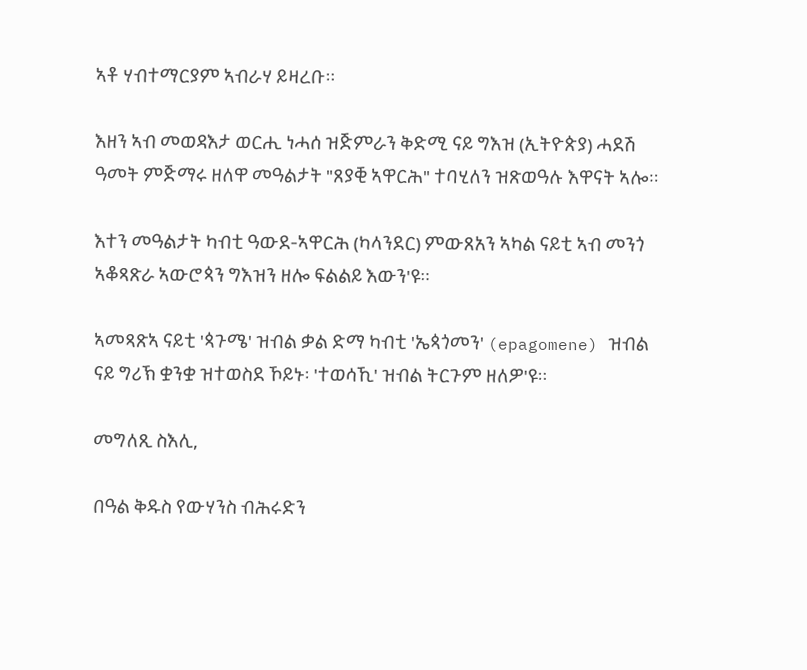ኣቶ ሃብተማርያም ኣብራሃ ይዛረቡ።

እዘን ኣብ መወዳእታ ወርሒ ነሓሰ ዝጅምራን ቅድሚ ናይ ግእዝ (ኢትዮጵያ) ሓደሽ ዓመት ምጅማሩ ዘለዋ መዓልታት "ጸያቒ ኣዋርሕ" ተባሂለን ዝጽወዓሉ እዋናት ኣሎ።

እተን መዓልታት ካብቲ ዓውደ-ኣዋርሕ (ካላንደር) ምውጸአን ኣካል ናይቲ ኣብ መንጎ ኣቆጻጽራ ኣውሮጳን ግእዝን ዘሎ ፍልልይ እውን'ዩ።

ኣመጻጽኣ ናይቲ 'ጳጉሜ' ዝብል ቃል ድማ ካብቲ 'ኤጳጎመን' (epagomene) ዝብል ናይ ግሪኽ ቋንቋ ዝተወስደ ኾይኑ፡ 'ተወሳኺ' ዝብል ትርጉም ዘለዎ'ዩ።

መግለጺ ስእሊ,

በዓል ቅዱስ የውሃንስ ብሕሩድን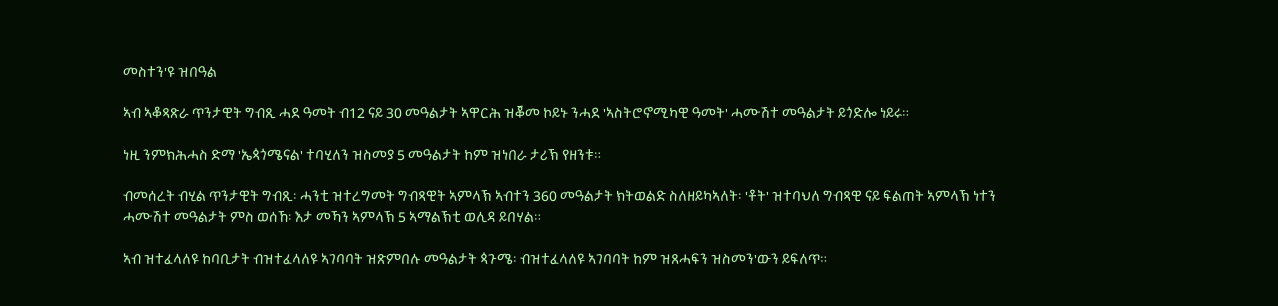መስተን'ዩ ዝበዓል

ኣብ ኣቆጻጽራ ጥንታዊት ግብጺ ሓደ ዓመት ብ12 ናይ 30 መዓልታት ኣዋርሕ ዝቖመ ኮይኑ ንሓደ 'ኣስትሮኖሚካዊ ዓመት' ሓሙሽተ መዓልታት ይጎድሎ ነይሩ።

ነዚ ንምክሕሓስ ድማ 'ኤጳጎሜናል' ተባሂለን ዝስመያ 5 መዓልታት ከም ዝነበራ ታሪኽ የዘንቱ።

ብመሰረት ብሂል ጥንታዊት ግብጺ፡ ሓንቲ ዝተረግመት ግብጻዊት ኣምላኽ ኣብተን 360 መዓልታት ክትወልድ ስለዘይካኣለት፡ 'ቶት' ዝተባህለ ግብጻዊ ናይ ፍልጠት ኣምላኽ ነተን ሓሙሽተ መዓልታት ምስ ወሰኸ፡ እታ መኻን ኣምላኽ 5 ኣማልኽቲ ወሊዳ ይበሃል።

ኣብ ዝተፈላለዩ ከባቢታት ብዝተፈላለዩ ኣገባባት ዝጽምበሉ መዓልታት ጳጉሜ፡ ብዝተፈላለዩ ኣገባባት ከም ዝጸሓፍን ዝስመን'ውን ይፍለጥ።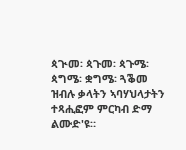ጳጒመ፡ ጳጉመ፡ ጳጉሜ፡ ጳግሜ፡ ቋግሜ፡ ጓቕመ ዝብሉ ቃላትን ኣባሃህላታትን ተጻሒፎም ምርካብ ድማ ልሙድ'ዩ።